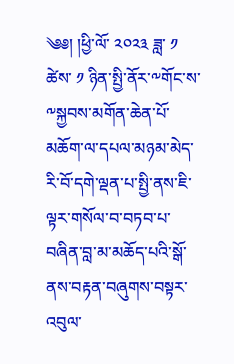༄༅། །ཕྱི་ལོ་ ༢༠༢༣ ཟླ་ ༡ ཚེས་ ༡ ཉིན་སྤྱི་ནོར་༸གོང་ས་༸སྐྱབས་མགོན་ཆེན་པོ་མཆོག་ལ་དཔལ་མཉམ་མེད་རི་བོ་དགེ་ལྡན་པ་སྤྱི་ནས་ཇི་ལྟར་གསོལ་བ་བཏབ་པ་བཞིན་བླ་མ་མཆོད་པའི་སྒོ་ནས་བརྟན་བཞུགས་བསྟར་འབུལ་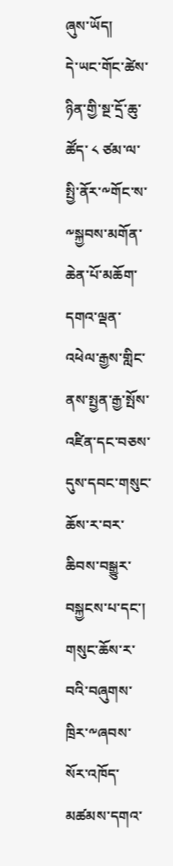ཞུས་ཡོད།
དེ་ཡང་གོང་ཚེས་ཉིན་གྱི་སྔ་དྲོ་ཆུ་ཚོད་ ༨ ཙམ་ལ་སྤྱི་ནོར་༸གོང་ས་༸སྐྱབས་མགོན་ཆེན་པོ་མཆོག་དགའ་ལྡན་འཕེལ་རྒྱས་གླིང་ནས་སྤྱན་རྒྱ་སྤོས་འཛིན་དང་བཅས་དུས་དབང་གསུང་ཆོས་ར་བར་ཆིབས་བསྒྱུར་བསྐྱངས་པ་དང་། གསུང་ཆོས་ར་བའི་བཞུགས་ཁྲིར་༸ཞབས་སོར་འཁོད་མཚམས་དགའ་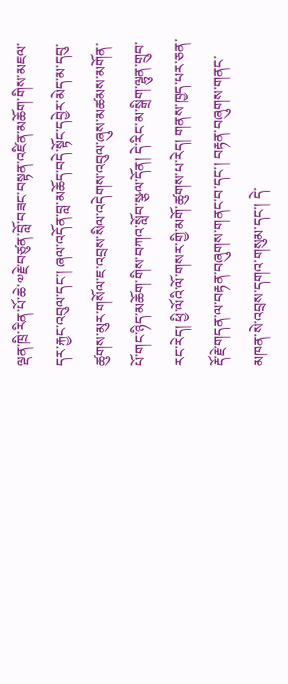ལྡན་ཁྲི་རིན་པོ་ཆེ་༧རྗེ་བཙུན་བློ་བཟང་བསྟན་འཛིན་མཆོག་གིས་མཇལ་དར་རྐྱང་འབུལ་དང་། ཞལ་འདོན་བླ་མཆོད་བདེ་སྟོང་དབྱེར་མེད་མ་དབུ་ཚུགས་མུར་གསོལ་ཇ་འབྲས་སིལ་འདེགས་འབུལ་ཞུས་མཚམས་མགོན་པོ་གང་ཉིད་མཆོག་གིས་བཀའ་སློབ་སྩལ་དོན། དེ་རིང་མ་སྒྲིག་ལྷུན་གྲུབ་རང་རེད། ཕྱི་ལོའི་ལོ་གསར་གྱི་མགོ་ཚུགས་པ་རེད། གནས་ཁྱད་པར་ཅན་རྡོ་རྗེ་གདན་ལ་བརྟན་བཞུགས་གནང་བ་དང་། བརྟན་བཞུགས་གནང་མཁན་སེ་འབྲས་དགའ་གསུམ་དང་། དེ་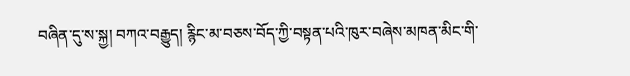བཞིན་དུ་ས་སྐྱ། བཀའ་བརྒྱུད། རྙིང་མ་བཅས་བོད་ཀྱི་བསྟན་པའི་ཁུར་བཞེས་མཁན་མིང་གི་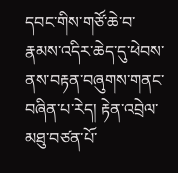དབང་གིས་གཙོ་ཆེ་བ་རྣམས་འདིར་ཆེད་དུ་ཕེབས་ནས་བརྟན་བཞུགས་གནང་བཞིན་པ་རེད། རྟེན་འབྲེལ་མཐུ་བཙན་པོ་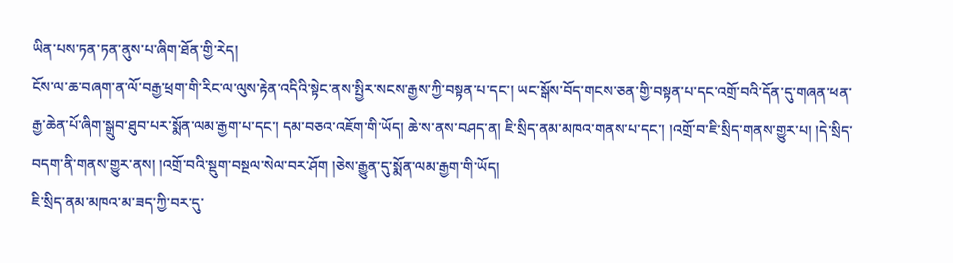ཡིན་པས་ཏན་ཏན་ནུས་པ་ཞིག་ཐོན་གྱི་རེད།
ངོས་ལ་ཆ་བཞག་ན་ལོ་བརྒྱ་ཕྲག་གི་རིང་ལ་ལུས་རྟེན་འདིའི་སྟེང་ནས་སྤྱིར་སངས་རྒྱས་ཀྱི་བསྟན་པ་དང་། ཡང་སྒོས་བོད་གངས་ཅན་གྱི་བསྟན་པ་དང་འགྲོ་བའི་དོན་དུ་གཞན་ཕན་རྒྱ་ཆེན་པོ་ཞིག་སྒྲུབ་ཐུབ་པར་སྨོན་ལམ་རྒྱག་པ་དང་། དམ་བཅའ་འཇོག་གི་ཡོད། ཆེ་ས་ནས་བཤད་ན། ཇི་སྲིད་ནམ་མཁའ་གནས་པ་དང་། །འགྲོ་བ་ཇི་སྲིད་གནས་གྱུར་པ། །དེ་སྲིད་བདག་ནི་གནས་གྱུར་ནས། །འགྲོ་བའི་སྡུག་བསྔལ་སེལ་བར་ཤོག །ཅེས་རྒྱུན་དུ་སྨོན་ལམ་རྒྱག་གི་ཡོད།
ཇི་སྲིད་ནམ་མཁའ་མ་ཟད་ཀྱི་བར་དུ་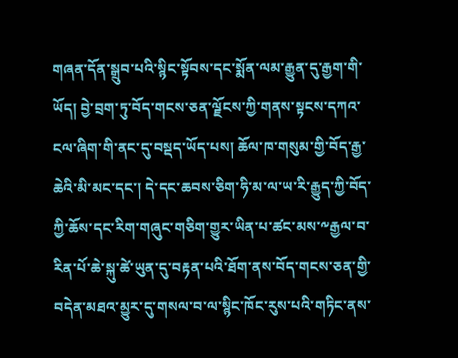གཞན་དོན་སྒྲུབ་པའི་སྙིང་སྟོབས་དང་སྨོན་ལམ་རྒྱུན་དུ་རྒྱག་གི་ཡོད། བྱེ་བྲག་ཏུ་བོད་གངས་ཅན་ལྗོངས་ཀྱི་གནས་སྟངས་དཀའ་ངལ་ཞིག་གི་ནང་དུ་བསྡད་ཡོད་པས། ཆོལ་ཁ་གསུམ་གྱི་བོད་རྒྱ་ཆེའི་མི་མང་དང་། དེ་དང་ཆབས་ཅིག་ཧི་མ་ལ་ཡ་རི་རྒྱུད་ཀྱི་བོད་ཀྱི་ཆོས་དང་རིག་གཞུང་གཅིག་གྱུར་ཡིན་པ་ཚང་མས་༸རྒྱལ་བ་རིན་པོ་ཆེ་སྐུ་ཚེ་ཡུན་དུ་བརྟན་པའི་ཐོག་ནས་བོད་གངས་ཅན་གྱི་བདེན་མཐའ་མྱུར་དུ་གསལ་བ་ལ་སྙིང་ཁོང་རུས་པའི་གཏིང་ནས་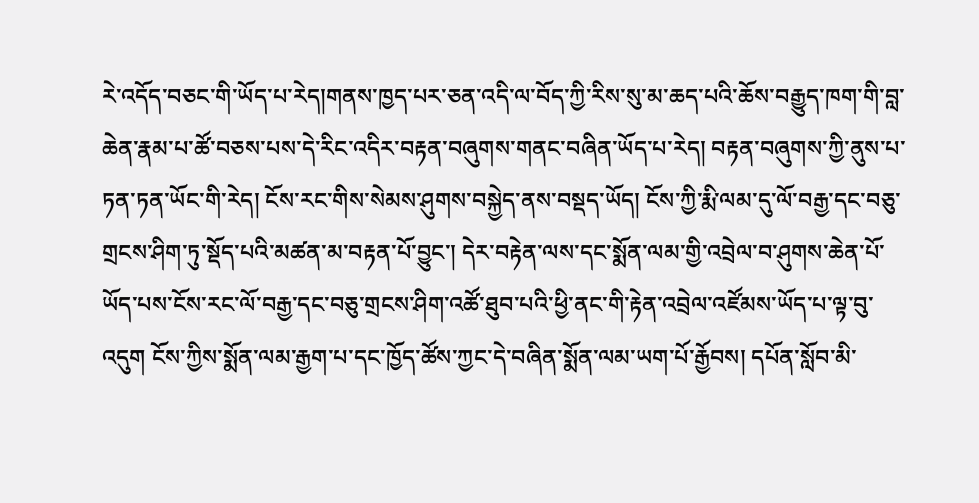རེ་འདོད་བཅང་གི་ཡོད་པ་རེད།གནས་ཁྱད་པར་ཅན་འདི་ལ་བོད་ཀྱི་རིས་སུ་མ་ཆད་པའི་ཆོས་བརྒྱུད་ཁག་གི་བླ་ཆེན་རྣམ་པ་ཚོ་བཅས་པས་དེ་རིང་འདིར་བརྟན་བཞུགས་གནང་བཞིན་ཡོད་པ་རེད། བརྟན་བཞུགས་ཀྱི་ནུས་པ་ཏན་ཏན་ཡོང་གི་རེད། ངོས་རང་གིས་སེམས་ཤུགས་བསྐྱེད་ནས་བསྡད་ཡོད། ངོས་ཀྱི་རྨི་ལམ་དུ་ལོ་བརྒྱ་དང་བཅུ་གྲངས་ཤིག་ཏུ་སྡོད་པའི་མཚན་མ་བརྟན་པོ་བྱུང་། དེར་བརྟེན་ལས་དང་སྨོན་ལམ་གྱི་འབྲེལ་བ་ཤུགས་ཆེན་པོ་ཡོད་པས་ངོས་རང་ལོ་བརྒྱ་དང་བཅུ་གྲངས་ཤིག་འཚོ་ཐུབ་པའི་ཕྱི་ནང་གི་རྟེན་འབྲེལ་འཛོམས་ཡོད་པ་ལྟ་བུ་འདུག ངོས་ཀྱིས་སྨོན་ལམ་རྒྱག་པ་དང་ཁྱོད་ཚོས་ཀྱང་དེ་བཞིན་སྨོན་ལམ་ཡག་པོ་རྒྱོབས། དཔོན་སློབ་མི་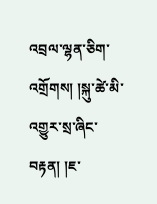འབྲལ་ལྷན་ཅིག་འགྲོགས། །སྐུ་ཚེ་མི་འགྱུར་སྲ་ཞིང་བརྟན། །ཇ་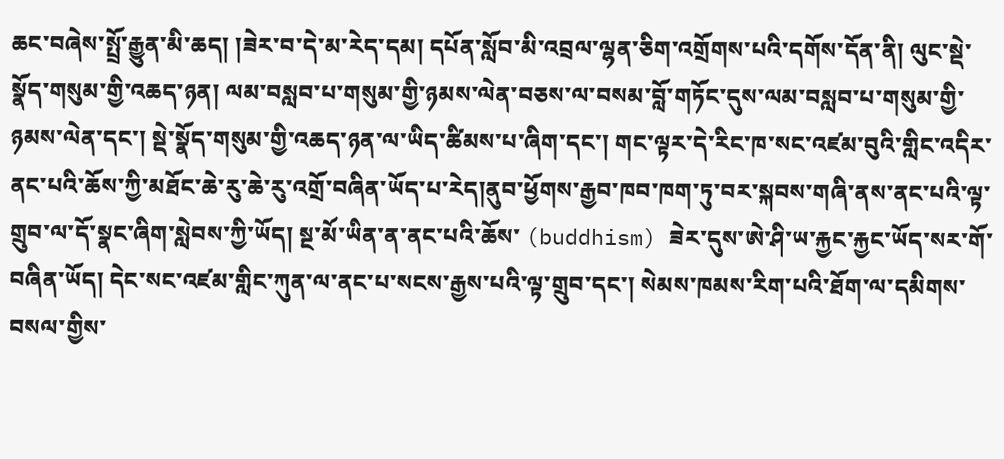ཆང་བཞེས་སྤྲོ་རྒྱུན་མི་ཆད། །ཟེར་བ་དེ་མ་རེད་དམ། དཔོན་སློབ་མི་འབྲལ་ལྷན་ཅིག་འགྲོགས་པའི་དགོས་དོན་ནི། ལུང་སྡེ་སྣོད་གསུམ་གྱི་འཆད་ཉན། ལམ་བསླབ་པ་གསུམ་གྱི་ཉམས་ལེན་བཅས་ལ་བསམ་བློ་གཏོང་དུས་ལམ་བསླབ་པ་གསུམ་གྱི་ཉམས་ལེན་དང་། སྡེ་སྣོད་གསུམ་གྱི་འཆད་ཉན་ལ་ཡིད་ཚིམས་པ་ཞིག་དང་། གང་ལྟར་དེ་རིང་ཁ་སང་འཛམ་བུའི་གླིང་འདིར་ནང་པའི་ཆོས་ཀྱི་མཐོང་ཆེ་རུ་ཆེ་རུ་འགྲོ་བཞིན་ཡོད་པ་རེད།ནུབ་ཕྱོགས་རྒྱབ་ཁབ་ཁག་ཏུ་བར་སྐབས་གཞི་ནས་ནང་པའི་ལྟ་གྲུབ་ལ་དོ་སྣང་ཞིག་སླེབས་ཀྱི་ཡོད། སྔ་མོ་ཡིན་ན་ནང་པའི་ཆོས་ (buddhism) ཟེར་དུས་ཨེ་ཤི་ཡ་རྐྱང་རྐྱང་ཡོད་སར་གོ་བཞིན་ཡོད། དེང་སང་འཛམ་གླིང་ཀུན་ལ་ནང་པ་སངས་རྒྱས་པའི་ལྟ་གྲུབ་དང་། སེམས་ཁམས་རིག་པའི་ཐོག་ལ་དམིགས་བསལ་གྱིས་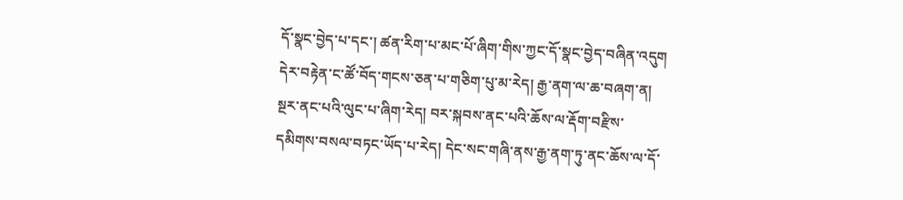དོ་སྣང་བྱེད་པ་དང་། ཚན་རིག་པ་མང་པོ་ཞིག་གིས་ཀྱང་དོ་སྣང་བྱེད་བཞིན་འདུག དེར་བརྟེན་ང་ཚོ་བོད་གངས་ཅན་པ་གཅིག་པུ་མ་རེད། རྒྱ་ནག་ལ་ཆ་བཞག་ན། སྔར་ནང་པའི་ལུང་པ་ཞིག་རེད། བར་སྐབས་ནང་པའི་ཆོས་ལ་རྡོག་བརྫིས་དམིགས་བསལ་བཏང་ཡོད་པ་རེད། དེང་སང་གཞི་ནས་རྒྱ་ནག་ཏུ་ནང་ཆོས་ལ་དོ་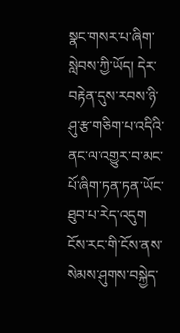སྣང་གསར་པ་ཞིག་སླེབས་ཀྱི་ཡོད། དེར་བརྟེན་དུས་རབས་ཉི་ཤུ་རྩ་གཅིག་པ་འདིའི་ནང་ལ་འགྱུར་བ་མང་པོ་ཞིག་ཏན་ཏན་ཡོང་ཐུབ་པ་རེད་འདུག ངོས་རང་གི་ངོས་ནས་སེམས་ཤུགས་བསྐྱེད་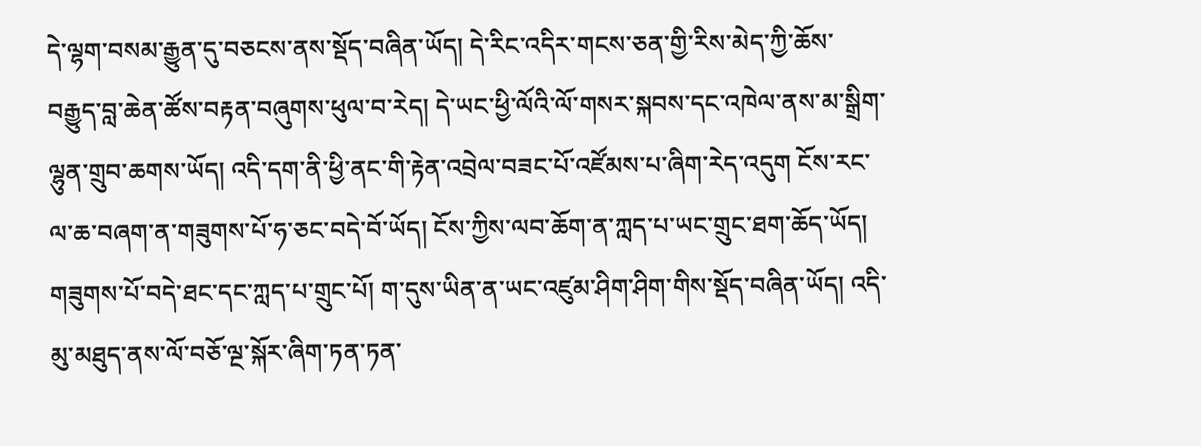དེ་ལྷག་བསམ་རྒྱུན་དུ་བཅངས་ནས་སྡོད་བཞིན་ཡོད། དེ་རིང་འདིར་གངས་ཅན་གྱི་རིས་མེད་ཀྱི་ཆོས་བརྒྱུད་བླ་ཆེན་ཚོས་བརྟན་བཞུགས་ཕུལ་བ་རེད། དེ་ཡང་ཕྱི་ལོའི་ལོ་གསར་སྐབས་དང་འཁེལ་ནས་མ་སྒྲིག་ལྷུན་གྲུབ་ཆགས་ཡོད། འདི་དག་ནི་ཕྱི་ནང་གི་རྟེན་འབྲེལ་བཟང་པོ་འཛོམས་པ་ཞིག་རེད་འདུག ངོས་རང་ལ་ཆ་བཞག་ན་གཟུགས་པོ་ཧ་ཅང་བདེ་བོ་ཡོད། ངོས་ཀྱིས་ལབ་ཆོག་ན་ཀླད་པ་ཡང་གྲུང་ཐག་ཆོད་ཡོད། གཟུགས་པོ་བདེ་ཐང་དང་ཀླད་པ་གྲུང་པོ། ག་དུས་ཡིན་ན་ཡང་འཛུམ་ཤིག་ཤིག་གིས་སྡོད་བཞིན་ཡོད། འདི་མུ་མཐུད་ནས་ལོ་བཅོ་ལྔ་སྐོར་ཞིག་ཏན་ཏན་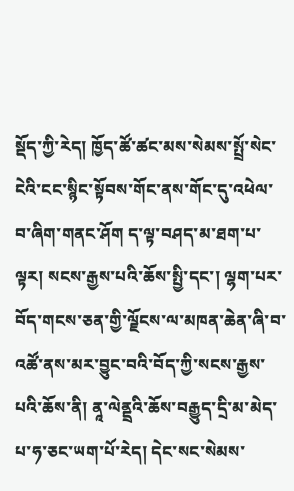སྡོད་ཀྱི་རེད། ཁྱོད་ཚོ་ཚང་མས་སེམས་སྤྲོ་སེང་ངེའི་ངང་སྙིང་སྟོབས་གོང་ནས་གོང་དུ་འཕེལ་བ་ཞིག་གནང་ཤོག ད་ལྟ་བཤད་མ་ཐག་པ་ལྟར། སངས་རྒྱས་པའི་ཆོས་སྤྱི་དང་། ལྷག་པར་བོད་གངས་ཅན་གྱི་ལྗོངས་ལ་མཁན་ཆེན་ཞི་བ་འཚོ་ནས་མར་བྱུང་བའི་བོད་ཀྱི་སངས་རྒྱས་པའི་ཆོས་ནི། ནཱ་ལེནྡྲའི་ཆོས་བརྒྱུད་དྲི་མ་མེད་པ་ཧ་ཅང་ཡག་པོ་རེད། དེང་སང་སེམས་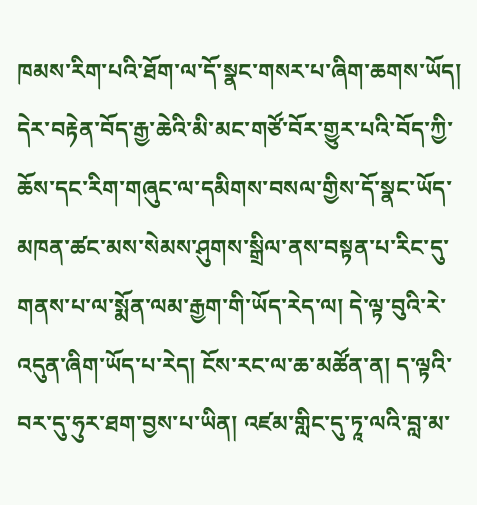ཁམས་རིག་པའི་ཐོག་ལ་དོ་སྣང་གསར་པ་ཞིག་ཆགས་ཡོད། དེར་བརྟེན་བོད་རྒྱ་ཆེའི་མི་མང་གཙོ་བོར་གྱུར་པའི་བོད་ཀྱི་ཆོས་དང་རིག་གཞུང་ལ་དམིགས་བསལ་གྱིས་དོ་སྣང་ཡོད་མཁན་ཚང་མས་སེམས་ཤུགས་སྒྲིལ་ནས་བསྟན་པ་རིང་དུ་གནས་པ་ལ་སྨོན་ལམ་རྒྱག་གི་ཡོད་རེད་ལ། དེ་ལྟ་བུའི་རེ་འདུན་ཞིག་ཡོད་པ་རེད། ངོས་རང་ལ་ཆ་མཚོན་ན། ད་ལྟའི་བར་དུ་ཧུར་ཐག་བྱས་པ་ཡིན། འཛམ་གླིང་དུ་ཏཱ་ལའི་བླ་མ་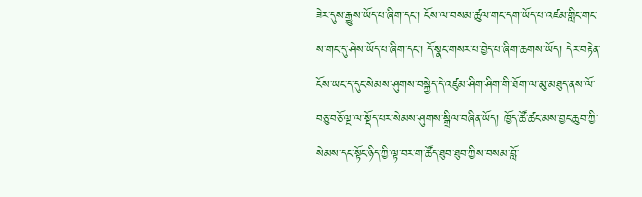ཟེར་དུས་རྒྱུས་ཡོད་པ་ཞིག་དང་། ངོས་ལ་བསམ་ཚུལ་གང་དག་ཡོད་པ་འཛམ་གླིང་གང་ས་གང་དུ་ཤེས་ཡོད་པ་ཞིག་དང་། དོ་སྣང་གསར་པ་བྱེད་པ་ཞིག་ཆགས་ཡོད། དེར་བརྟེན་ངོས་ཡང་ད་དུང་སེམས་ཤུགས་བསྐྱེད་དེ་འཛུམ་ཤིག་ཤིག་གི་ཐོག་ལ་མུ་མཐུད་ནས་ལོ་བཅུ་བཅོ་ལྔ་ལ་སྡོད་པར་སེམས་ཤུགས་སྒྲིལ་བཞིན་ཡོད། ཁྱོད་ཚོ་ཚང་མས་བྱང་ཆུབ་ཀྱི་སེམས་དང་སྟོང་ཉིད་ཀྱི་ལྟ་བར་ག་ཚོད་ཐུབ་ཐུབ་ཀྱིས་བསམ་བློ་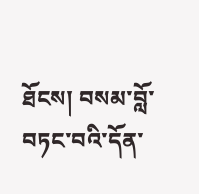ཐོངས། བསམ་བློ་བཏང་བའི་དོན་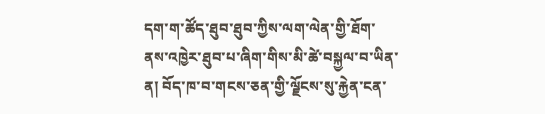དག་ག་ཚོད་ཐུབ་ཐུབ་ཀྱིས་ལག་ལེན་གྱི་ཐོག་ནས་འཁྱེར་ཐུབ་པ་ཞིག་གིས་མི་ཚེ་བསྐྱལ་བ་ཡིན་ན། བོད་ཁ་བ་གངས་ཅན་གྱི་ལྗོངས་སུ་རྐྱེན་ངན་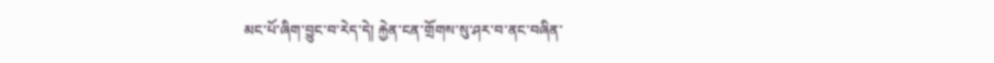མང་པོ་ཞིག་བྱུང་བ་རེད་དེ། རྐྱེན་ངན་གྲོགས་སུ་ཤར་བ་ནང་བཞིན་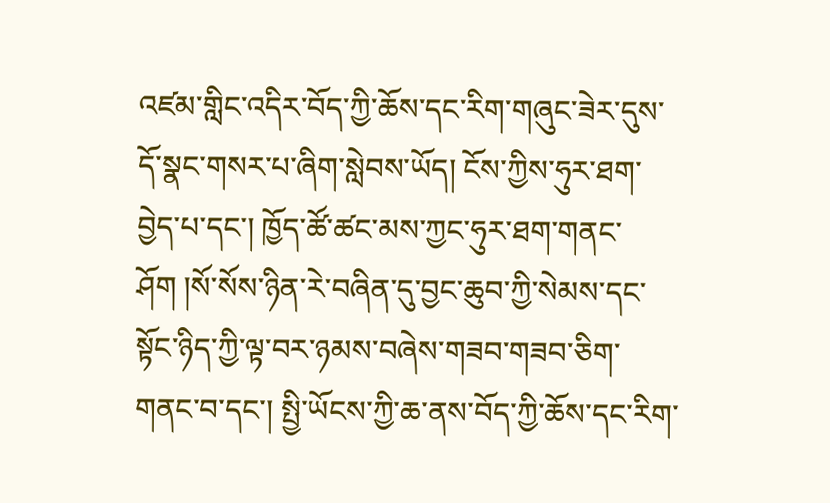འཛམ་གླིང་འདིར་བོད་ཀྱི་ཆོས་དང་རིག་གཞུང་ཟེར་དུས་དོ་སྣང་གསར་པ་ཞིག་སླེབས་ཡོད། ངོས་ཀྱིས་ཧུར་ཐག་བྱེད་པ་དང་། ཁྱོད་ཚོ་ཚང་མས་ཀྱང་ཧུར་ཐག་གནང་ཤོག །སོ་སོས་ཉིན་རེ་བཞིན་དུ་བྱང་ཆུབ་ཀྱི་སེམས་དང་སྟོང་ཉིད་ཀྱི་ལྟ་བར་ཉམས་བཞེས་གཟབ་གཟབ་ཅིག་གནང་བ་དང་། སྤྱི་ཡོངས་ཀྱི་ཆ་ནས་བོད་ཀྱི་ཆོས་དང་རིག་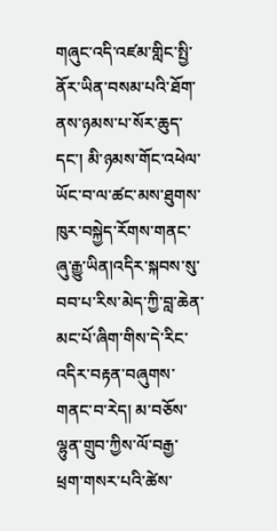གཞུང་འདི་འཛམ་གླིང་སྤྱི་ནོར་ཡིན་བསམ་པའི་ཐོག་ནས་ཉམས་པ་སོར་ཆུད་དང་། མི་ཉམས་གོང་འཕེལ་ཡོང་བ་ལ་ཚང་མས་ཐུགས་ཁུར་བསྐྱེད་རོགས་གནང་ཞུ་རྒྱུ་ཡིན།འདིར་སྐབས་སུ་བབ་པ་རིས་མེད་ཀྱི་བླ་ཆེན་མང་པོ་ཞིག་གིས་དེ་རིང་འདིར་བརྟན་བཞུགས་གནང་བ་རེད། མ་བཅོས་ལྷུན་གྲུབ་ཀྱིས་ལོ་བརྒྱ་ཕྲག་གསར་པའི་ཚེས་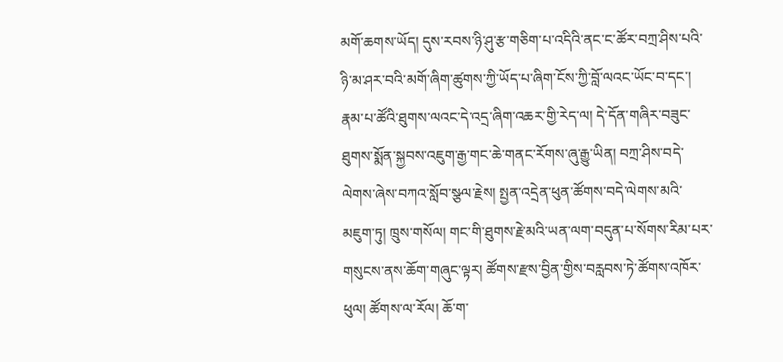མགོ་ཆགས་ཡོད། དུས་རབས་ཉི་ཤུ་རྩ་གཅིག་པ་འདིའི་ནང་ང་ཚོར་བཀྲ་ཤིས་པའི་ཉི་མ་ཤར་བའི་མགོ་ཞིག་ཚུགས་ཀྱི་ཡོད་པ་ཞིག་ངོས་ཀྱི་བློ་ལའང་ཡོང་བ་དང་། རྣམ་པ་ཚོའི་ཐུགས་ལའང་དེ་འདྲ་ཞིག་འཆར་གྱི་རེད་ལ། དེ་དོན་གཞིར་བཟུང་ཐུགས་སྨོན་སྐྱབས་འཇུག་རྒྱ་གང་ཆེ་གནང་རོགས་ཞུ་རྒྱུ་ཡིན། བཀྲ་ཤིས་བདེ་ལེགས་ཞེས་བཀའ་སློབ་སྩལ་རྗེས། སྤྱན་འདྲེན་ཕུན་ཚོགས་བདེ་ལེགས་མའི་མཇུག་ཏུ། ཁྲུས་གསོལ། གང་གི་ཐུགས་རྗེ་མའི་ཡན་ལག་བདུན་པ་སོགས་རིམ་པར་གསུངས་ནས་ཆོག་གཞུང་ལྟར། ཚོགས་རྫས་བྱིན་གྱིས་བརླབས་ཏེ་ཚོགས་འཁོར་ཕུལ། ཚོགས་ལ་རོལ། ཆོ་ག་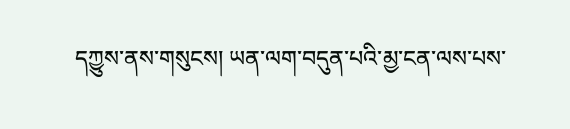དཀྱུས་ནས་གསུངས། ཡན་ལག་བདུན་པའི་མྱ་ངན་ལས་པས་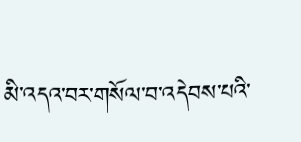མི་འདའ་བར་གསོལ་བ་འདེབས་པའི་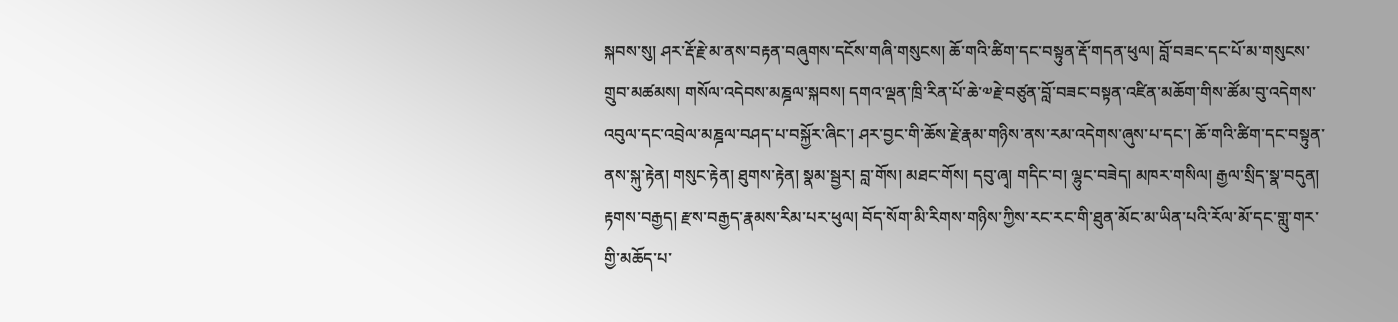སྐབས་སུ། ཤར་རྡོ་རྗེ་མ་ནས་བརྟན་བཞུགས་དངོས་གཞི་གསུངས། ཆོ་གའི་ཚིག་དང་བསྟུན་རྡོ་གདན་ཕུལ། བློ་བཟང་དང་པོ་མ་གསུངས་གྲུབ་མཚམས། གསོལ་འདེབས་མཎྜལ་སྐབས། དགའ་ལྡན་ཁྲི་རིན་པོ་ཆེ་༧རྗེ་བཙུན་བློ་བཟང་བསྟན་འཛིན་མཆོག་གིས་ཚོམ་བུ་འདེགས་འབུལ་དང་འབྲེལ་མཎྜལ་བཤད་པ་བསྐྱོར་ཞིང་། ཤར་བྱང་གི་ཆོས་རྗེ་རྣམ་གཉིས་ནས་རམ་འདེགས་ཞུས་པ་དང་། ཆོ་གའི་ཚིག་དང་བསྟུན་ནས་སྐུ་རྟེན། གསུང་རྟེན། ཐུགས་རྟེན། སྣམ་སྦྱར། བླ་གོས། མཐང་གོས། དབུ་ཞྭ། གདིང་བ། ལྷུང་བཟེད། མཁར་གསིལ། རྒྱལ་སྲིད་སྣ་བདུན། རྟགས་བརྒྱད། རྫས་བརྒྱད་རྣམས་རིམ་པར་ཕུལ། བོད་སོག་མི་རིགས་གཉིས་ཀྱིས་རང་རང་གི་ཐུན་མོང་མ་ཡིན་པའི་རོལ་མོ་དང་གླུ་གར་གྱི་མཆོད་པ་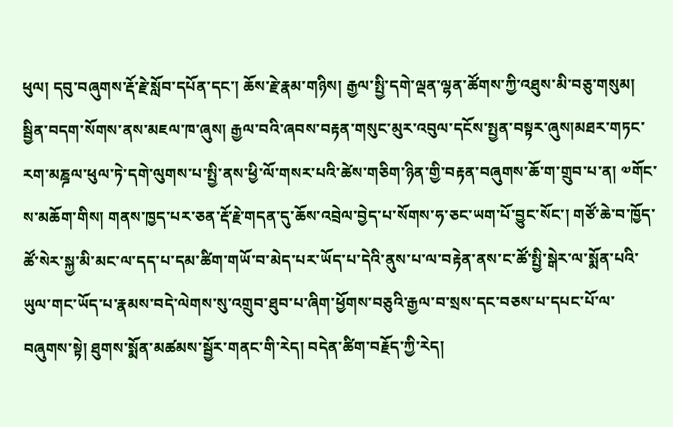ཕུལ། དབུ་བཞུགས་རྡོ་རྗེ་སློབ་དཔོན་དང་། ཆོས་རྗེ་རྣམ་གཉིས། རྒྱལ་སྤྱི་དགེ་ལྡན་ལྷན་ཚོགས་ཀྱི་འཐུས་མི་བཅུ་གསུམ། སྦྱིན་བདག་སོགས་ནས་མཇལ་ཁ་ཞུས། རྒྱལ་བའི་ཞབས་བརྟན་གསུང་མུར་འབུལ་དངོས་སྤྱན་བསྟར་ཞུས།མཐར་གཏང་རག་མཎྜལ་ཕུལ་ཏེ་དགེ་ལུགས་པ་སྤྱི་ནས་ཕྱི་ལོ་གསར་པའི་ཚེས་གཅིག་ཉིན་གྱི་བརྟན་བཞུགས་ཆོ་ག་གྲུབ་པ་ན། ༧གོང་ས་མཆོག་གིས། གནས་ཁྱད་པར་ཅན་རྡོ་རྗེ་གདན་དུ་ཆོས་འབྲེལ་བྱེད་པ་སོགས་ཧ་ཅང་ཡག་པོ་བྱུང་སོང་། གཙོ་ཆེ་བ་ཁྱོད་ཚོ་སེར་སྐྱ་མི་མང་ལ་དད་པ་དམ་ཚིག་གཡོ་བ་མེད་པར་ཡོད་པ་དེའི་ནུས་པ་ལ་བརྟེན་ནས་ང་ཚོ་སྤྱི་སྒེར་ལ་སྨོན་པའི་ཡུལ་གང་ཡོད་པ་རྣམས་བདེ་ལེགས་སུ་འགྲུབ་ཐུབ་པ་ཞིག་ཕྱོགས་བཅུའི་རྒྱལ་བ་སྲས་དང་བཅས་པ་དཔང་པོ་ལ་བཞུགས་སྟེ། ཐུགས་སྨོན་མཚམས་སྦྱོར་གནང་གི་རེད། བདེན་ཚིག་བརྗོད་ཀྱི་རེད།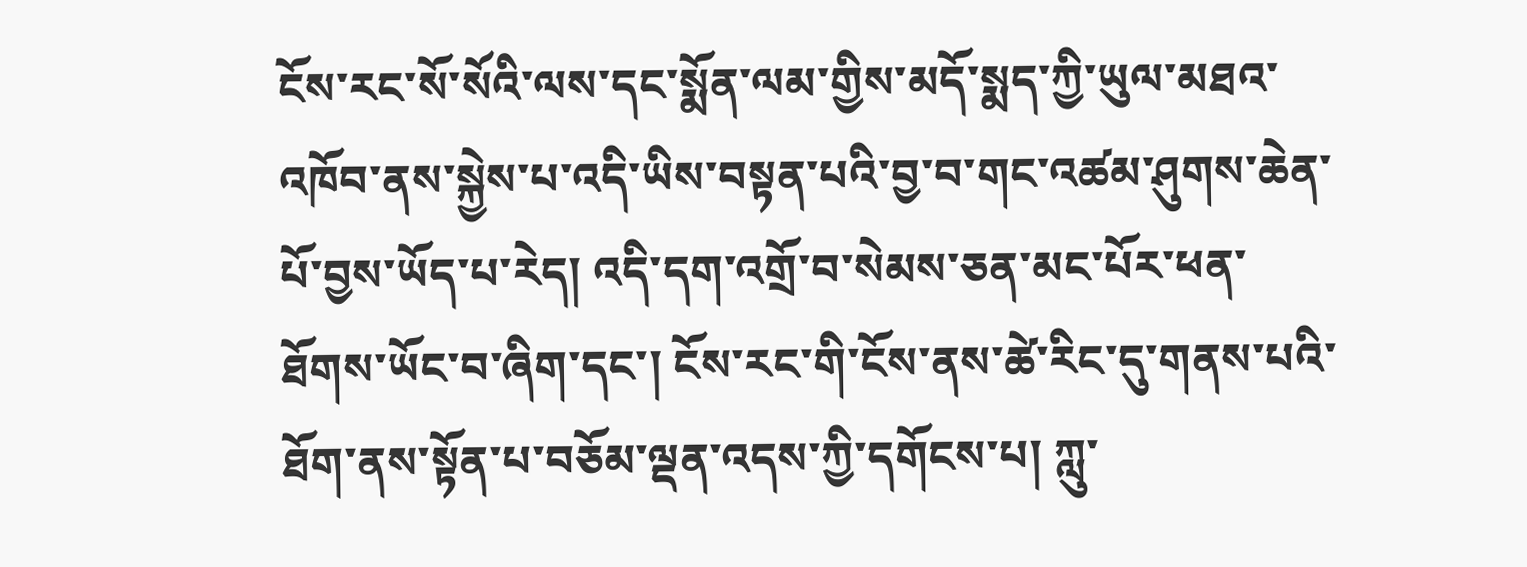ངོས་རང་སོ་སོའི་ལས་དང་སྨོན་ལམ་གྱིས་མདོ་སྨད་ཀྱི་ཡུལ་མཐའ་འཁོབ་ནས་སྐྱེས་པ་འདི་ཡིས་བསྟན་པའི་བྱ་བ་གང་འཚམ་ཤུགས་ཆེན་པོ་བྱས་ཡོད་པ་རེད། འདི་དག་འགྲོ་བ་སེམས་ཅན་མང་པོར་ཕན་ཐོགས་ཡོང་བ་ཞིག་དང་། ངོས་རང་གི་ངོས་ནས་ཚེ་རིང་དུ་གནས་པའི་ཐོག་ནས་སྟོན་པ་བཅོམ་ལྡན་འདས་ཀྱི་དགོངས་པ། ཀླུ་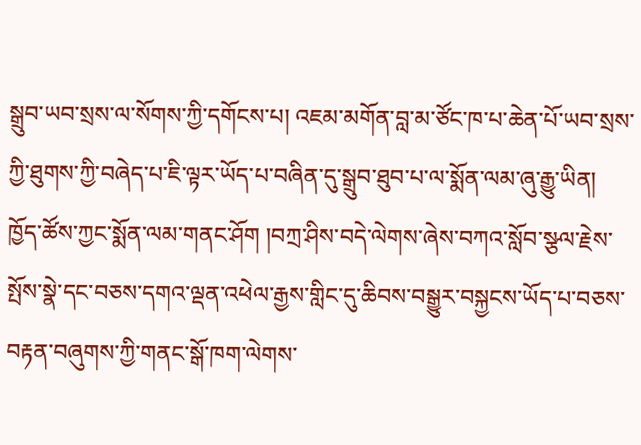སྒྲུབ་ཡབ་སྲས་ལ་སོགས་ཀྱི་དགོངས་པ། འཇམ་མགོན་བླ་མ་ཙོང་ཁ་པ་ཆེན་པོ་ཡབ་སྲས་ཀྱི་ཐུགས་ཀྱི་བཞེད་པ་ཇི་ལྟར་ཡོད་པ་བཞིན་དུ་སྒྲུབ་ཐུབ་པ་ལ་སྨོན་ལམ་ཞུ་རྒྱུ་ཡིན། ཁྱོད་ཚོས་ཀྱང་སྨོན་ལམ་གནང་ཤོག །བཀྲ་ཤིས་བདེ་ལེགས་ཞེས་བཀའ་སློབ་སྩལ་རྗེས་སྤོས་སྣེ་དང་བཅས་དགའ་ལྡན་འཕེལ་རྒྱས་གླིང་དུ་ཆིབས་བསྒྱུར་བསྐྱངས་ཡོད་པ་བཅས་བརྟན་བཞུགས་ཀྱི་གནང་སྒོ་ཁག་ལེགས་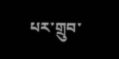པར་གྲུབ་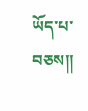ཡོད་པ་བཅས།།